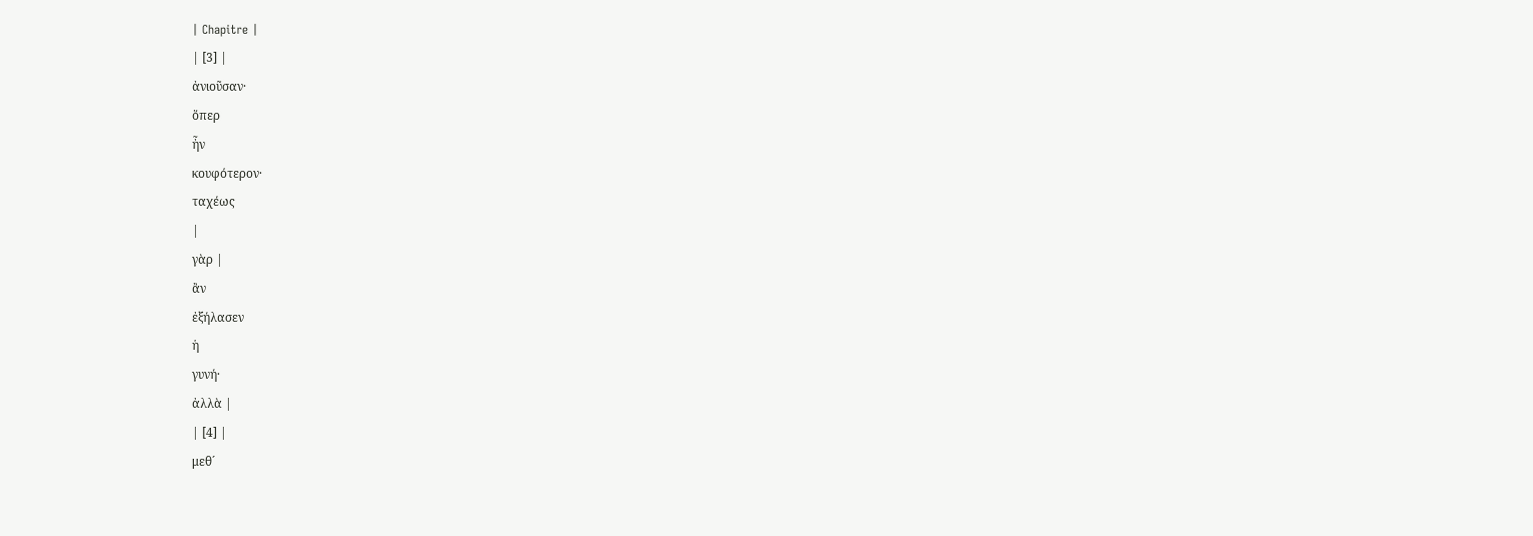| Chapitre |
| [3] |
ἀνιοῦσαν·
ὅπερ
ἦν
κουφότερον·
ταχέως
|
γὰρ |
ἂν
ἐξήλασεν
ἡ
γυνή·
ἀλλὰ |
| [4] |
μεθ´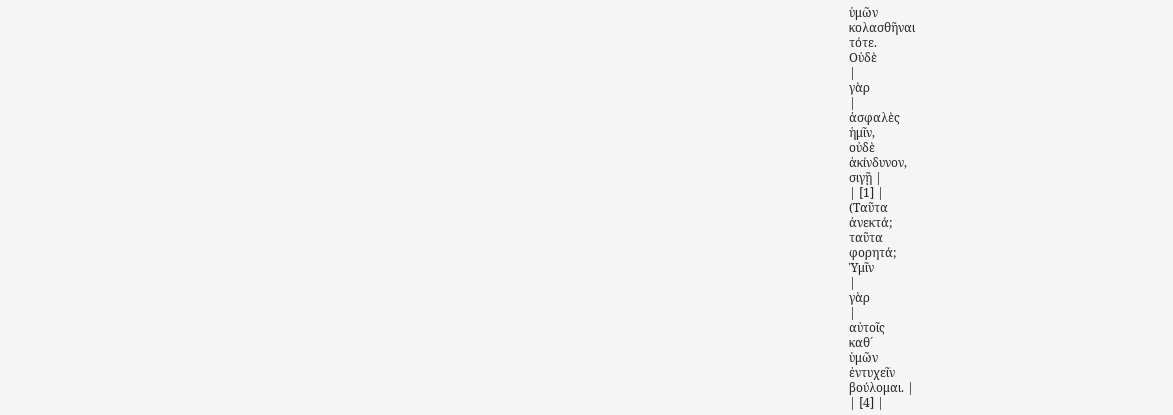ὑμῶν
κολασθῆναι
τότε.
Οὐδὲ
|
γὰρ
|
ἀσφαλὲς
ἡμῖν,
οὐδὲ
ἀκίνδυνον,
σιγῇ |
| [1] |
(Ταῦτα
ἀνεκτά;
ταῦτα
φορητά;
Ὑμῖν
|
γὰρ
|
αὐτοῖς
καθ´
ὑμῶν
ἐντυχεῖν
βούλομαι. |
| [4] |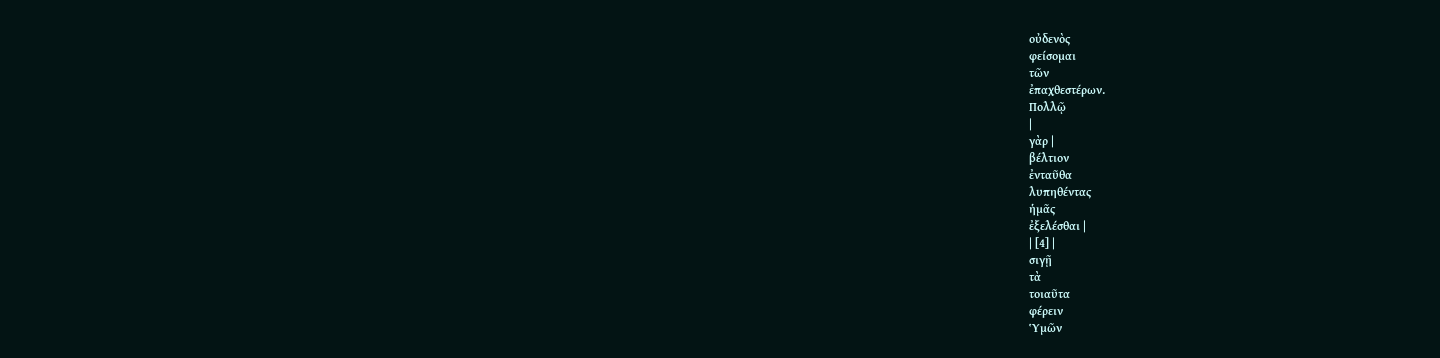οὐδενὸς
φείσομαι
τῶν
ἐπαχθεστέρων.
Πολλῷ
|
γὰρ |
βέλτιον
ἐνταῦθα
λυπηθέντας
ἡμᾶς
ἐξελέσθαι |
| [4] |
σιγῇ
τὰ
τοιαῦτα
φέρειν
Ὑμῶν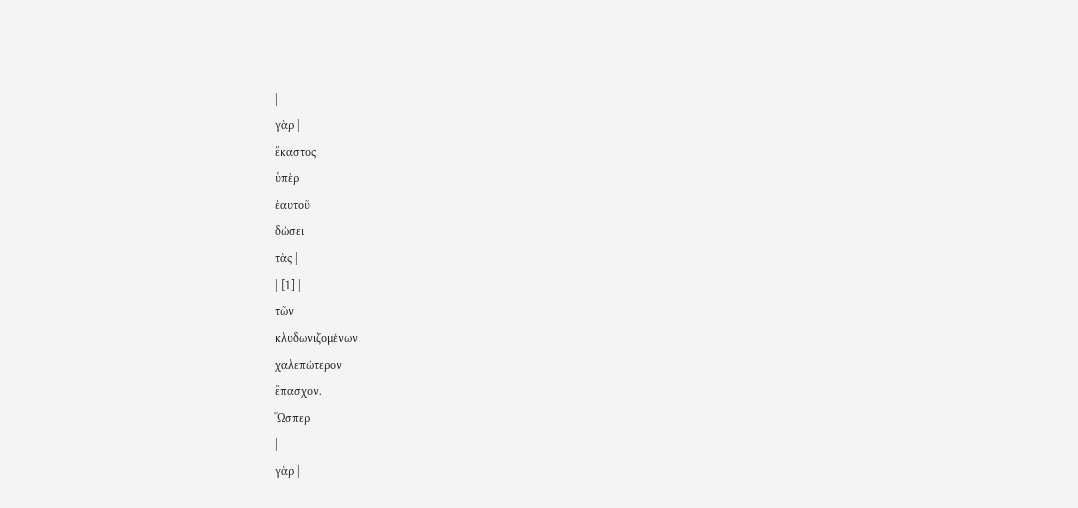|
γὰρ |
ἕκαστος
ὑπὲρ
ἑαυτοῦ
δώσει
τὰς |
| [1] |
τῶν
κλυδωνιζομένων
χαλεπώτερον
ἔπασχον.
Ὥσπερ
|
γὰρ |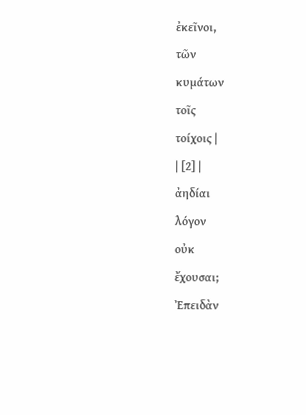ἐκεῖνοι,
τῶν
κυμάτων
τοῖς
τοίχοις |
| [2] |
ἀηδίαι
λόγον
οὐκ
ἔχουσαι;
Ἐπειδὰν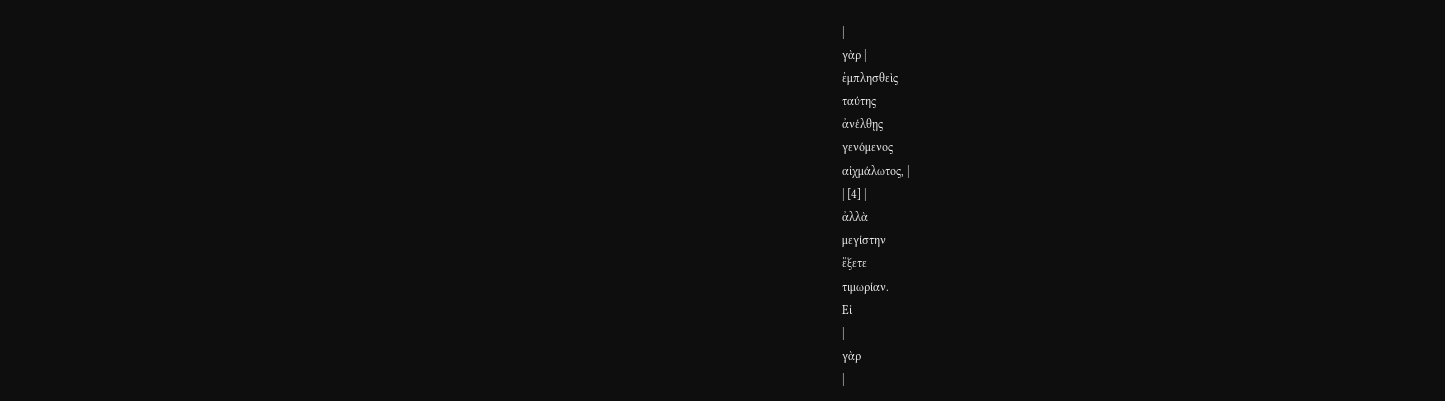|
γὰρ |
ἐμπλησθεὶς
ταύτης
ἀνέλθῃς
γενόμενος
αἰχμάλωτος, |
| [4] |
ἀλλὰ
μεγίστην
ἕξετε
τιμωρίαν.
Εἰ
|
γὰρ
|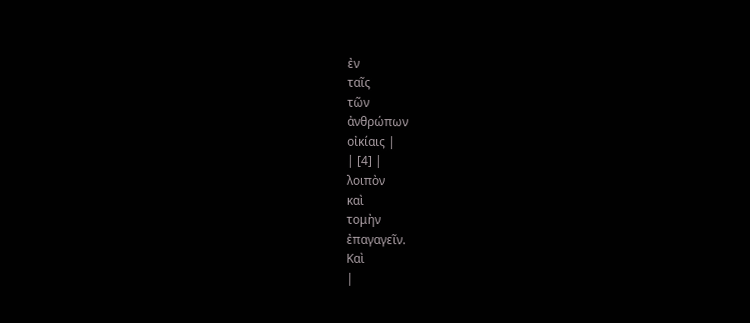ἐν
ταῖς
τῶν
ἀνθρώπων
οἰκίαις |
| [4] |
λοιπὸν
καὶ
τομὴν
ἐπαγαγεῖν.
Καὶ
|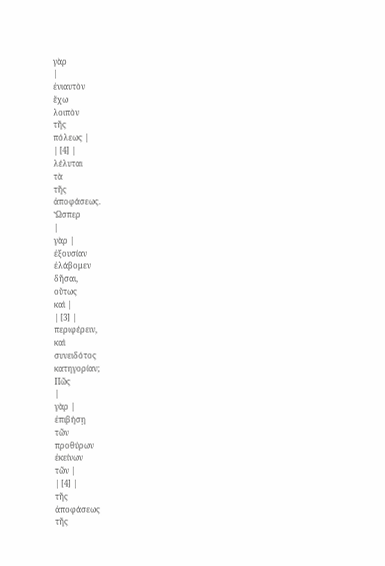γὰρ
|
ἐνιαυτὸν
ἔχω
λοιπὸν
τῆς
πόλεως |
| [4] |
λέλυται
τὰ
τῆς
ἀποφάσεως.
Ὥσπερ
|
γὰρ |
ἐξουσίαν
ἐλάβομεν
δῆσαι,
οὕτως
καὶ |
| [3] |
περιφέρειν,
καὶ
συνειδότος
κατηγορίαν;
Πῶς
|
γὰρ |
ἐπιβήσῃ
τῶν
προθύρων
ἐκείνων
τῶν |
| [4] |
τῆς
ἀποφάσεως
τῆς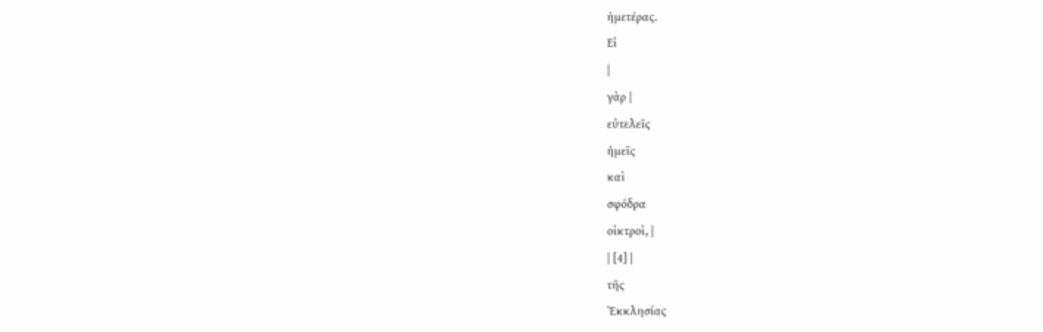ἡμετέρας.
Εἰ
|
γὰρ |
εὐτελεῖς
ἡμεῖς
καὶ
σφόδρα
οἰκτροὶ, |
| [4] |
τῆς
Ἐκκλησίας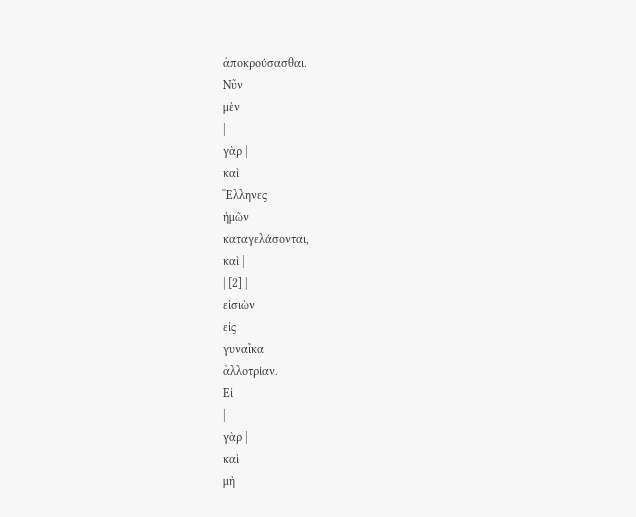ἀποκρούσασθαι.
Νῦν
μὲν
|
γὰρ |
καὶ
Ἕλληνες
ἡμῶν
καταγελάσονται,
καὶ |
| [2] |
εἰσιὼν
εἰς
γυναῖκα
ἀλλοτρίαν.
Εἰ
|
γὰρ |
καὶ
μὴ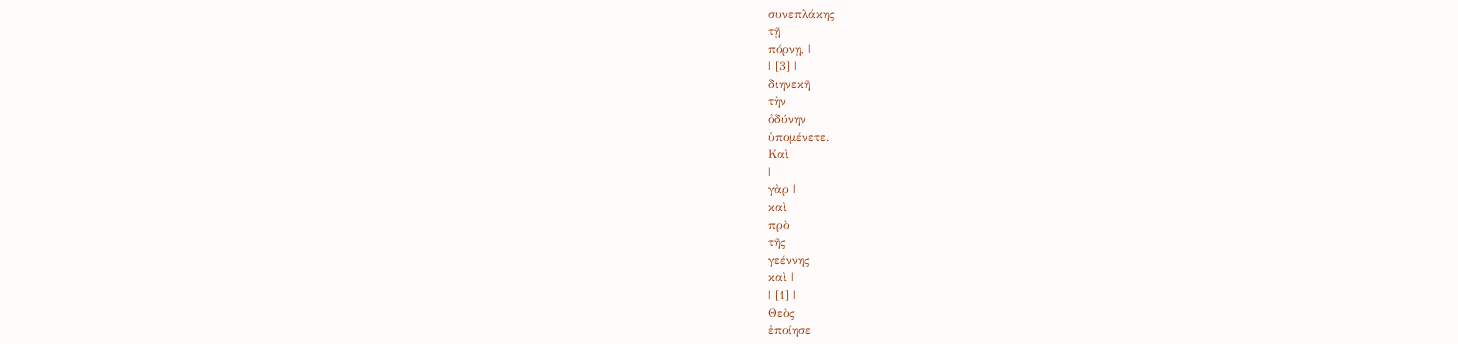συνεπλάκης
τῇ
πόρνῃ, |
| [3] |
διηνεκῆ
τὴν
ὀδύνην
ὑπομένετε.
Καὶ
|
γὰρ |
καὶ
πρὸ
τῆς
γεέννης
καὶ |
| [1] |
Θεὸς
ἐποίησε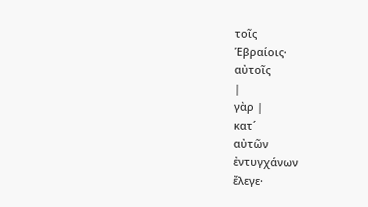τοῖς
Ἑβραίοις·
αὐτοῖς
|
γὰρ |
κατ´
αὐτῶν
ἐντυγχάνων
ἔλεγε·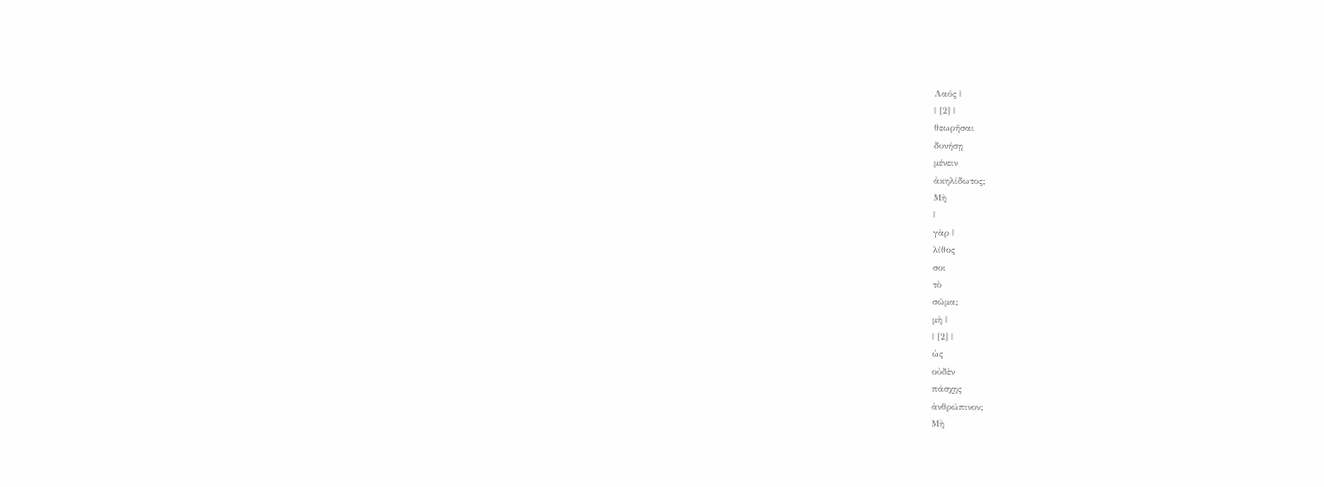Λαός |
| [2] |
θεωρῆσαι
δυνήσῃ
μένειν
ἀκηλίδωτος;
Μὴ
|
γὰρ |
λίθος
σοι
τὸ
σῶμα;
μὴ |
| [2] |
ὡς
οὐδὲν
πάσχῃς
ἀνθρώπινον;
Μὴ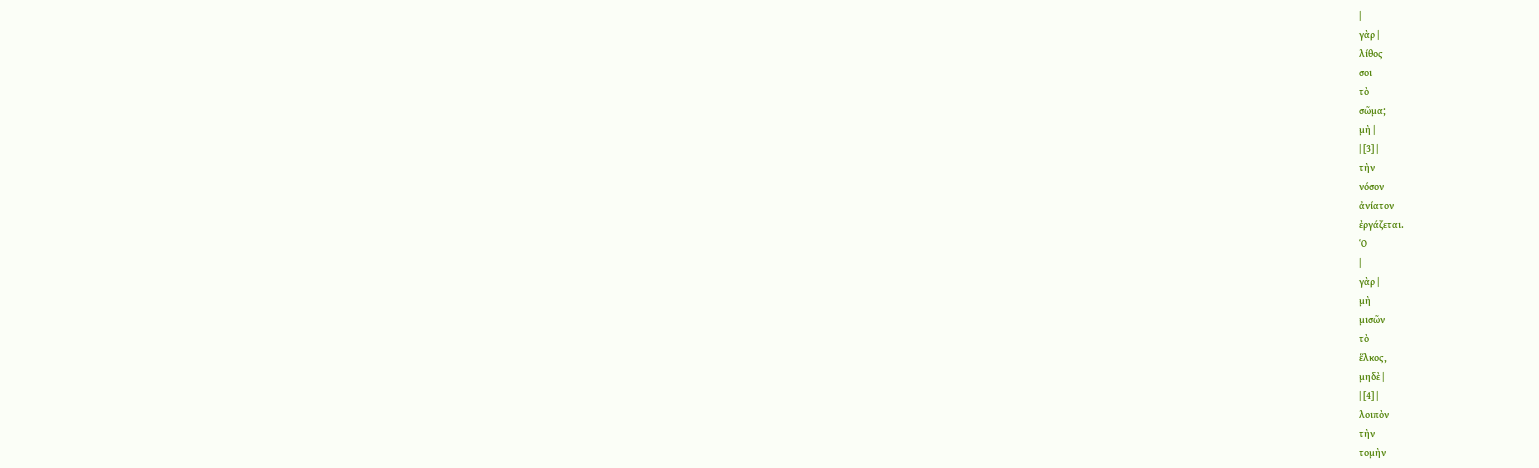|
γὰρ |
λίθος
σοι
τὸ
σῶμα;
μὴ |
| [3] |
τὴν
νόσον
ἀνίατον
ἐργάζεται.
Ὁ
|
γὰρ |
μὴ
μισῶν
τὸ
ἕλκος,
μηδὲ |
| [4] |
λοιπὸν
τὴν
τομὴν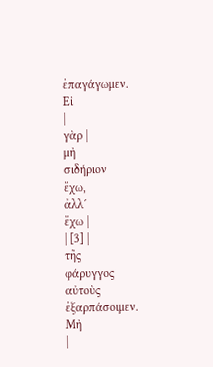ἐπαγάγωμεν.
Εἰ
|
γὰρ |
μὴ
σιδήριον
ἔχω,
ἀλλ´
ἔχω |
| [3] |
τῆς
φάρυγγος
αὐτοὺς
ἐξαρπάσοιμεν.
Μὴ
|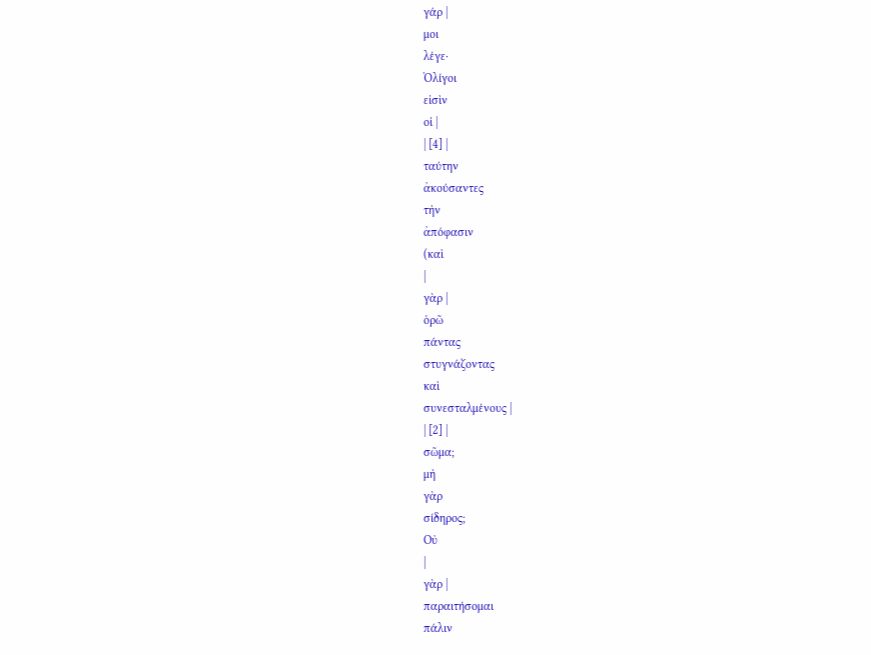γάρ |
μοι
λέγε·
Ὀλίγοι
εἰσὶν
οἱ |
| [4] |
ταύτην
ἀκούσαντες
τὴν
ἀπόφασιν
(καὶ
|
γὰρ |
ὁρῶ
πάντας
στυγνάζοντας
καὶ
συνεσταλμένους |
| [2] |
σῶμα;
μὴ
γὰρ
σίδηρος;
Οὐ
|
γὰρ |
παραιτήσομαι
πάλιν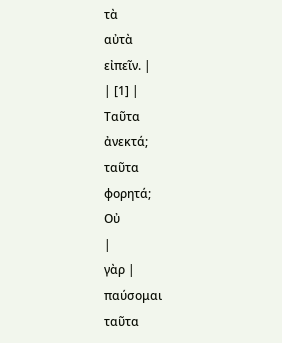τὰ
αὐτὰ
εἰπεῖν. |
| [1] |
Ταῦτα
ἀνεκτά;
ταῦτα
φορητά;
Οὐ
|
γὰρ |
παύσομαι
ταῦτα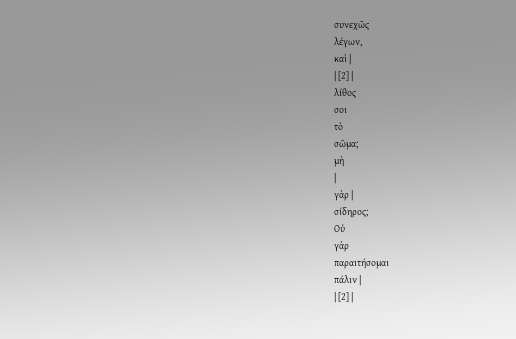συνεχῶς
λέγων,
καὶ |
| [2] |
λίθος
σοι
τὸ
σῶμα;
μὴ
|
γὰρ |
σίδηρος;
Οὐ
γὰρ
παραιτήσομαι
πάλιν |
| [2] |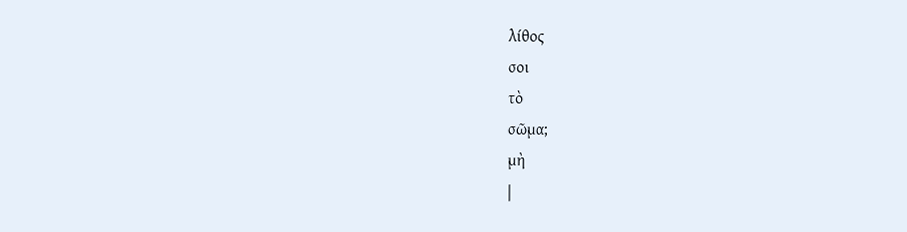λίθος
σοι
τὸ
σῶμα;
μὴ
|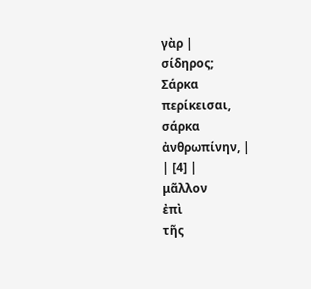γὰρ |
σίδηρος;
Σάρκα
περίκεισαι,
σάρκα
ἀνθρωπίνην, |
| [4] |
μᾶλλον
ἐπὶ
τῆς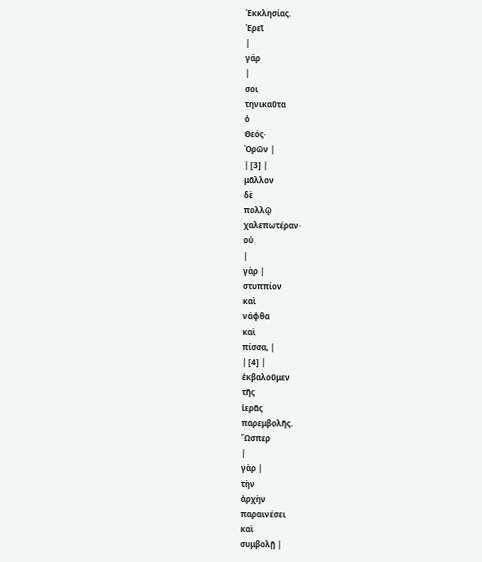Ἐκκλησίας.
Ἐρεῖ
|
γάρ
|
σοι
τηνικαῦτα
ὁ
Θεός·
Ὁρῶν |
| [3] |
μᾶλλον
δὲ
πολλῷ
χαλεπωτέραν·
οὐ
|
γὰρ |
στυππίον
καὶ
νάφθα
καὶ
πίσσα, |
| [4] |
ἐκβαλοῦμεν
τῆς
ἱερᾶς
παρεμβολῆς.
Ὥσπερ
|
γὰρ |
τὴν
ἀρχὴν
παραινέσει
καὶ
συμβολῇ |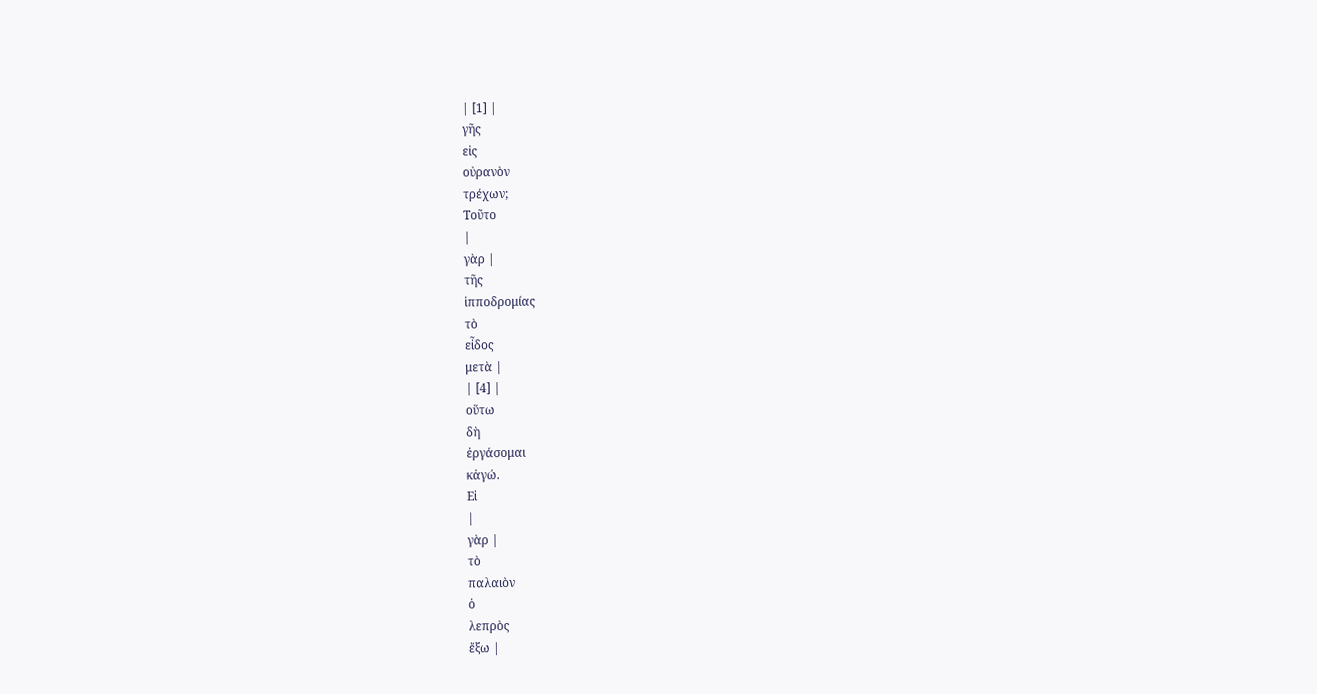| [1] |
γῆς
εἰς
οὐρανὸν
τρέχων;
Τοῦτο
|
γὰρ |
τῆς
ἱπποδρομίας
τὸ
εἶδος
μετὰ |
| [4] |
οὕτω
δὴ
ἐργάσομαι
κἀγώ.
Εἰ
|
γὰρ |
τὸ
παλαιὸν
ὁ
λεπρὸς
ἔξω |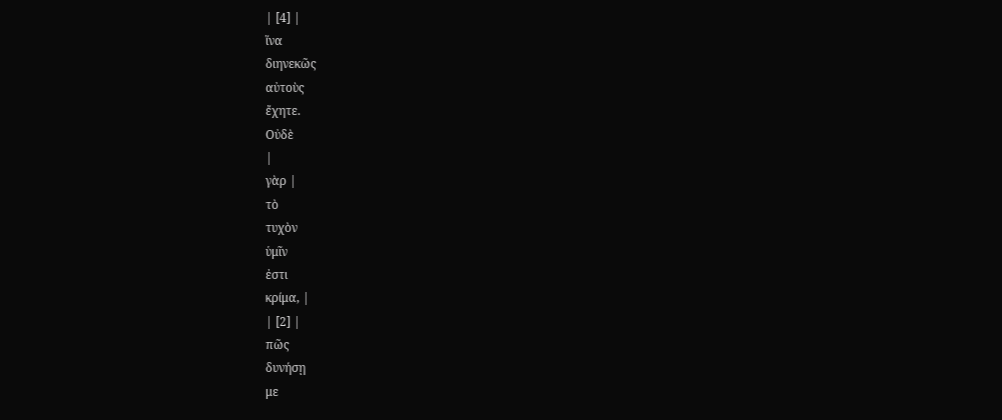| [4] |
ἵνα
διηνεκῶς
αὐτοὺς
ἔχητε.
Οὐδὲ
|
γὰρ |
τὸ
τυχὸν
ὑμῖν
ἐστι
κρίμα, |
| [2] |
πῶς
δυνήσῃ
με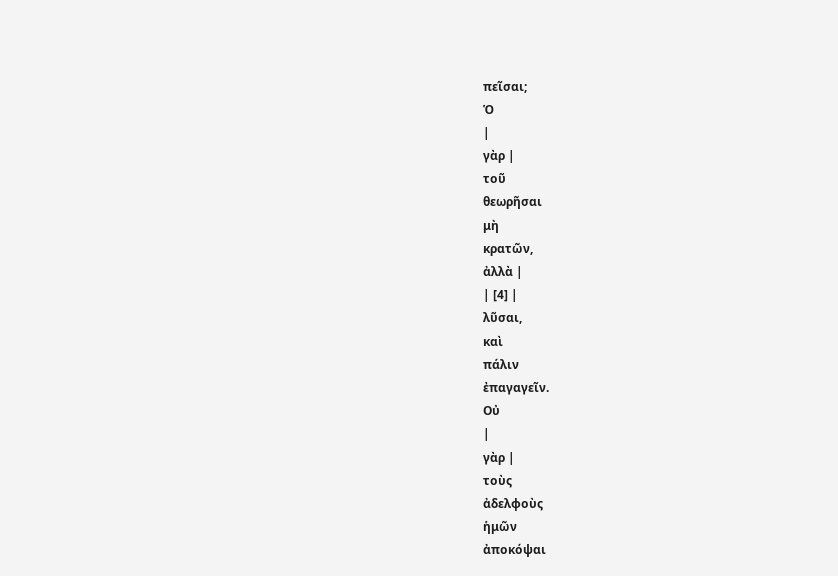πεῖσαι;
Ὁ
|
γὰρ |
τοῦ
θεωρῆσαι
μὴ
κρατῶν,
ἀλλὰ |
| [4] |
λῦσαι,
καὶ
πάλιν
ἐπαγαγεῖν.
Οὐ
|
γὰρ |
τοὺς
ἀδελφοὺς
ἡμῶν
ἀποκόψαι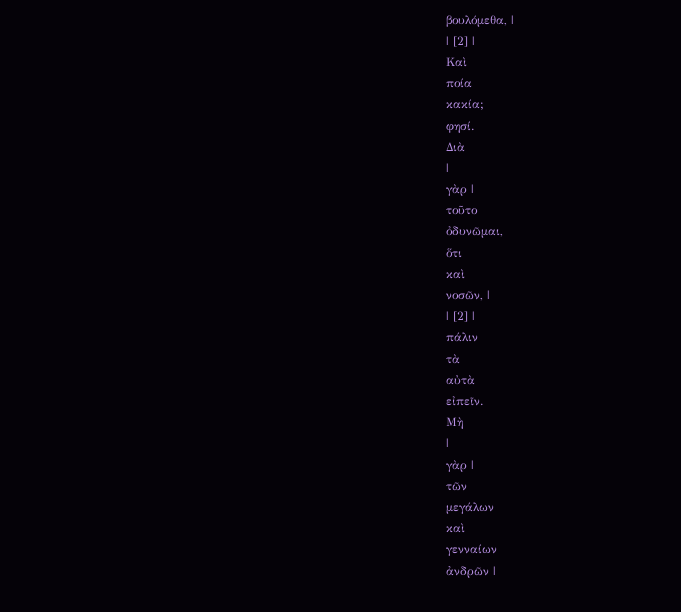βουλόμεθα, |
| [2] |
Καὶ
ποία
κακία;
φησί.
Διὰ
|
γὰρ |
τοῦτο
ὀδυνῶμαι,
ὅτι
καὶ
νοσῶν, |
| [2] |
πάλιν
τὰ
αὐτὰ
εἰπεῖν.
Μὴ
|
γὰρ |
τῶν
μεγάλων
καὶ
γενναίων
ἀνδρῶν |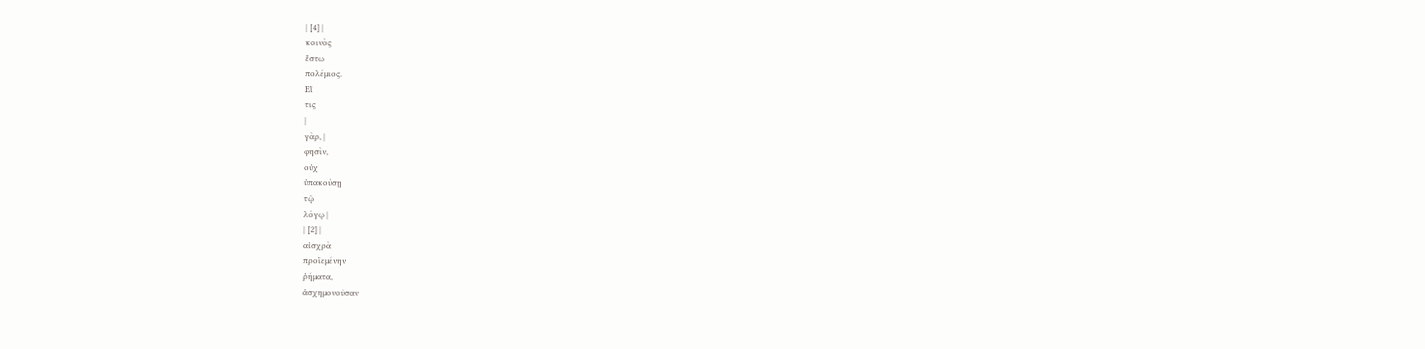| [4] |
κοινὸς
ἔστω
πολέμιος.
Εἴ
τις
|
γὰρ, |
φησὶν,
οὐχ
ὑπακούσῃ
τῷ
λόγῳ |
| [2] |
αἰσχρὰ
προϊεμένην
ῥήματα,
ἀσχημονοῦσαν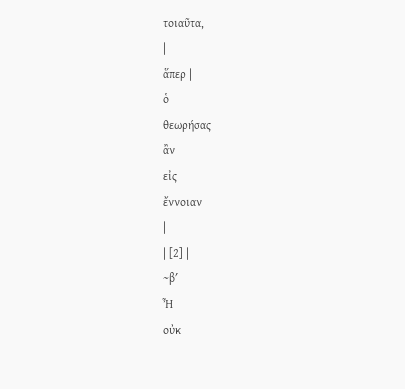τοιαῦτα,
|
ἅπερ |
ὁ
θεωρήσας
ἂν
εἰς
ἔννοιαν
|
| [2] |
~βʹ
Ἦ
οὐκ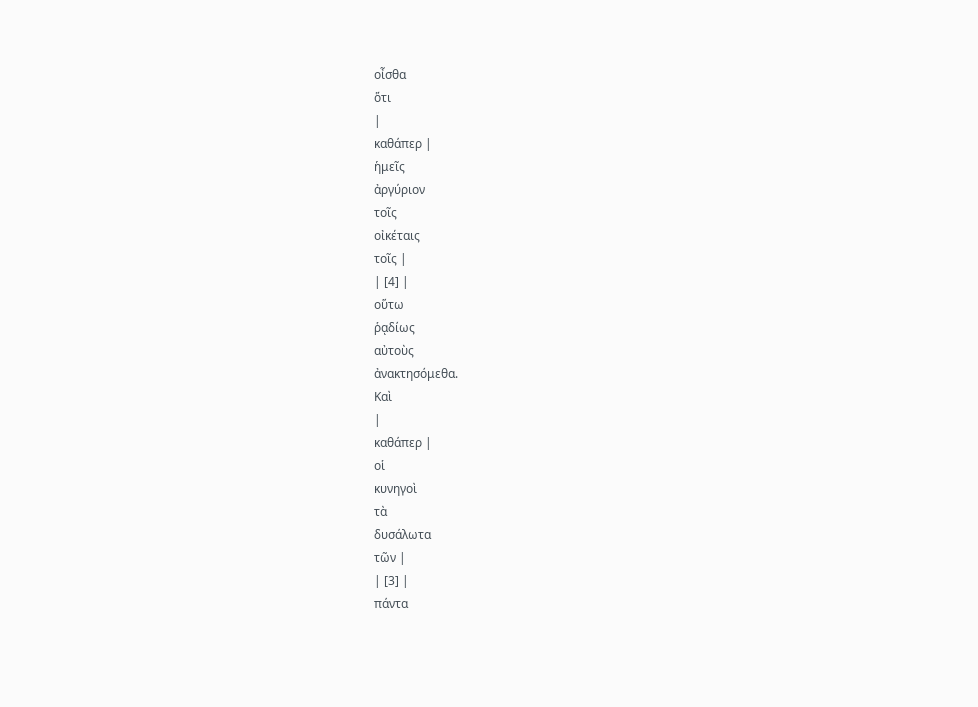οἶσθα
ὅτι
|
καθάπερ |
ἡμεῖς
ἀργύριον
τοῖς
οἰκέταις
τοῖς |
| [4] |
οὕτω
ῥᾳδίως
αὐτοὺς
ἀνακτησόμεθα.
Καὶ
|
καθάπερ |
οἱ
κυνηγοὶ
τὰ
δυσάλωτα
τῶν |
| [3] |
πάντα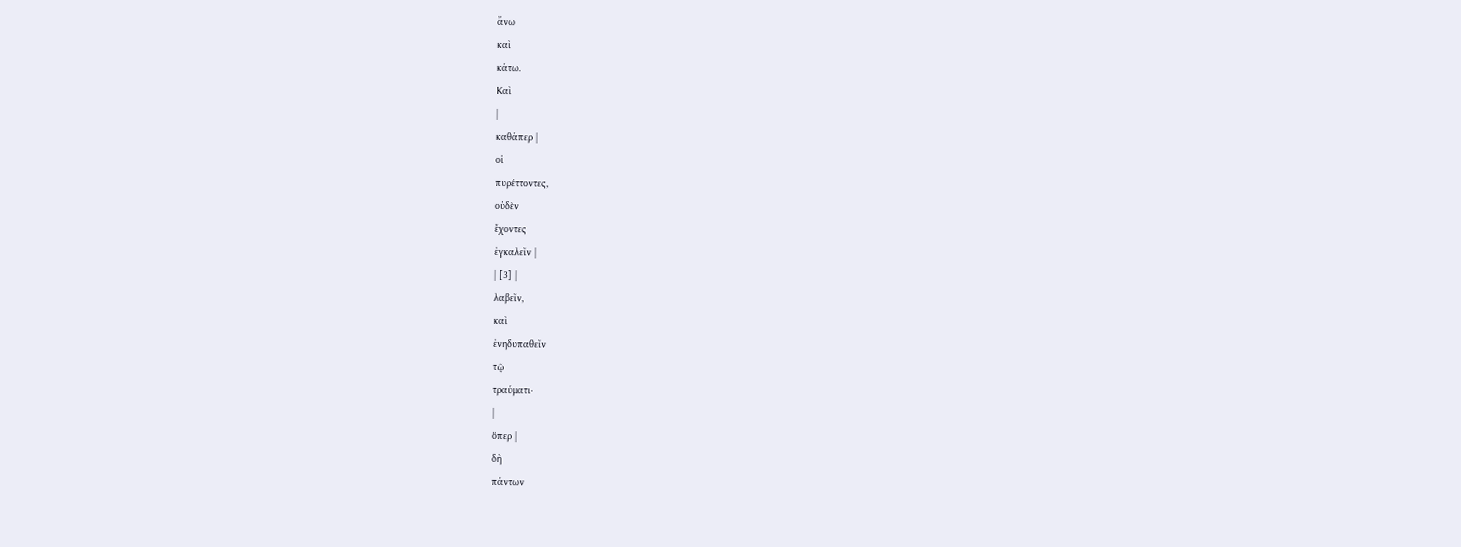ἄνω
καὶ
κάτω.
Καὶ
|
καθάπερ |
οἱ
πυρέττοντες,
οὐδὲν
ἔχοντες
ἐγκαλεῖν |
| [3] |
λαβεῖν,
καὶ
ἐνηδυπαθεῖν
τῷ
τραύματι·
|
ὅπερ |
δὴ
πάντων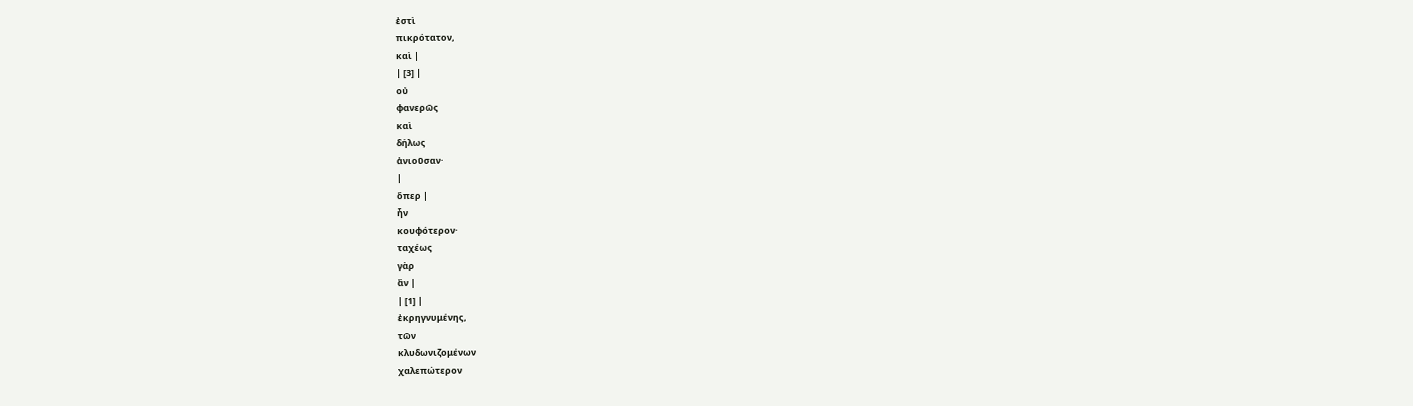ἐστὶ
πικρότατον,
καὶ |
| [3] |
οὐ
φανερῶς
καὶ
δήλως
ἀνιοῦσαν·
|
ὅπερ |
ἦν
κουφότερον·
ταχέως
γὰρ
ἂν |
| [1] |
ἐκρηγνυμένης,
τῶν
κλυδωνιζομένων
χαλεπώτερον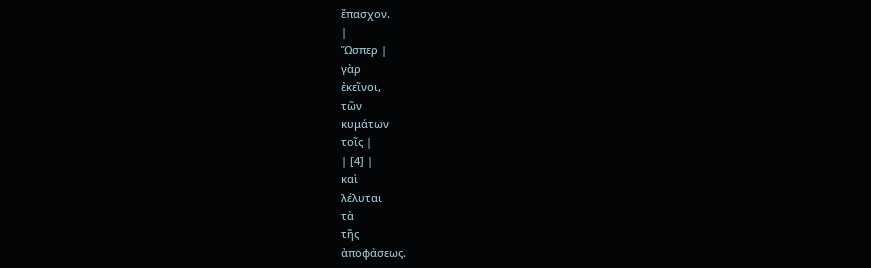ἔπασχον.
|
Ὥσπερ |
γὰρ
ἐκεῖνοι,
τῶν
κυμάτων
τοῖς |
| [4] |
καὶ
λέλυται
τὰ
τῆς
ἀποφάσεως.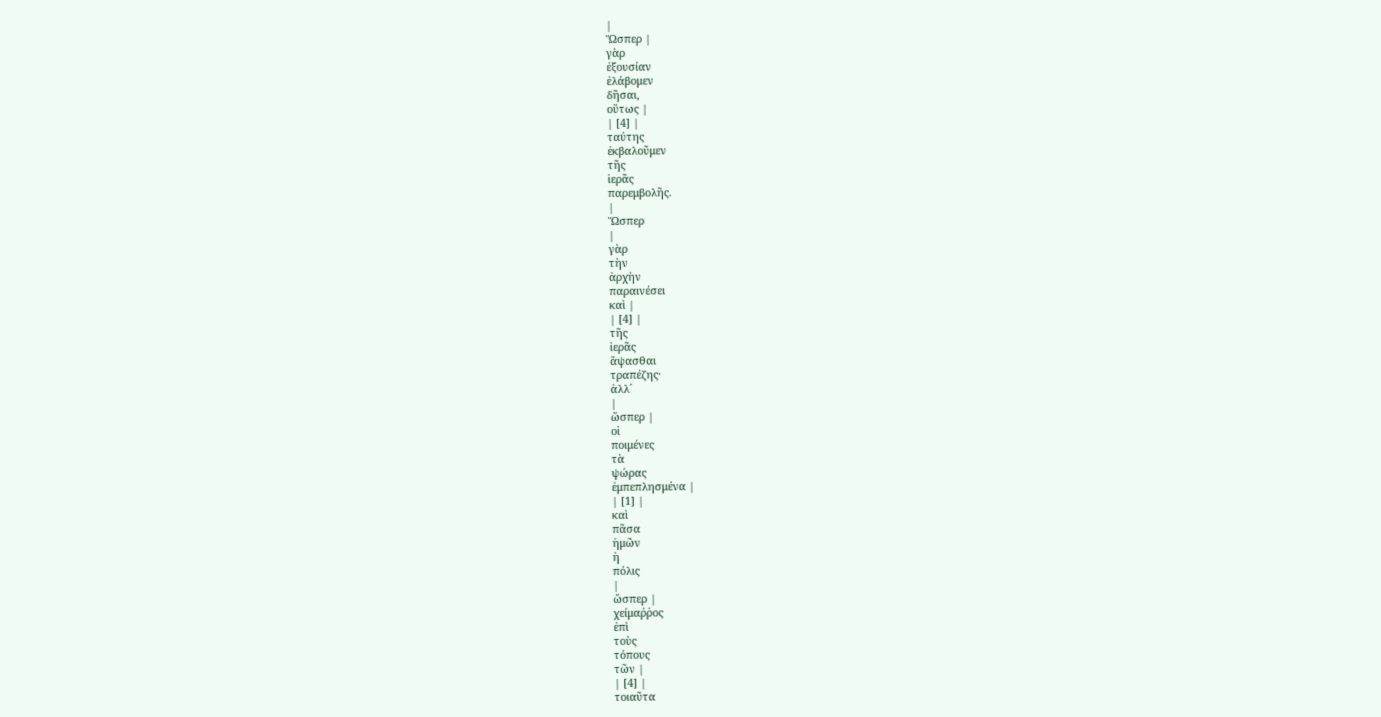|
Ὥσπερ |
γὰρ
ἐξουσίαν
ἐλάβομεν
δῆσαι,
οὕτως |
| [4] |
ταύτης
ἐκβαλοῦμεν
τῆς
ἱερᾶς
παρεμβολῆς.
|
Ὥσπερ
|
γὰρ
τὴν
ἀρχὴν
παραινέσει
καὶ |
| [4] |
τῆς
ἱερᾶς
ἅψασθαι
τραπέζης·
ἀλλ´
|
ὥσπερ |
οἱ
ποιμένες
τὰ
ψώρας
ἐμπεπλησμένα |
| [1] |
καὶ
πᾶσα
ἡμῶν
ἡ
πόλις
|
ὥσπερ |
χείμαῤῥος
ἐπὶ
τοὺς
τόπους
τῶν |
| [4] |
τοιαῦτα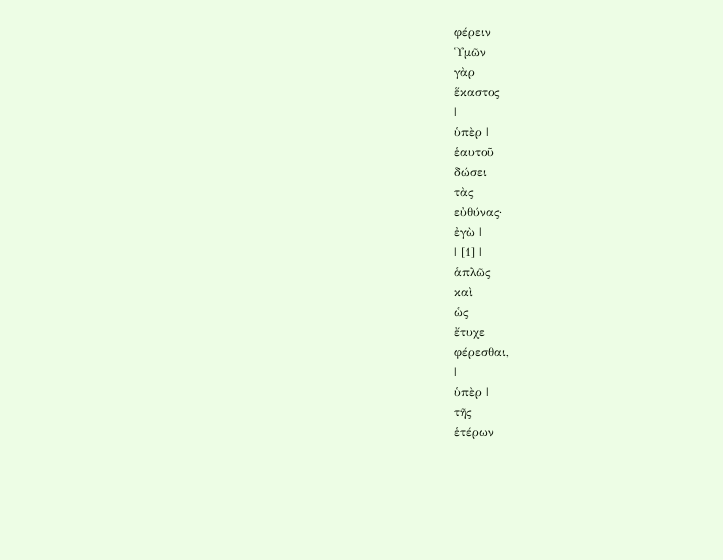φέρειν
Ὑμῶν
γὰρ
ἕκαστος
|
ὑπὲρ |
ἑαυτοῦ
δώσει
τὰς
εὐθύνας·
ἐγὼ |
| [1] |
ἁπλῶς
καὶ
ὡς
ἔτυχε
φέρεσθαι,
|
ὑπὲρ |
τῆς
ἑτέρων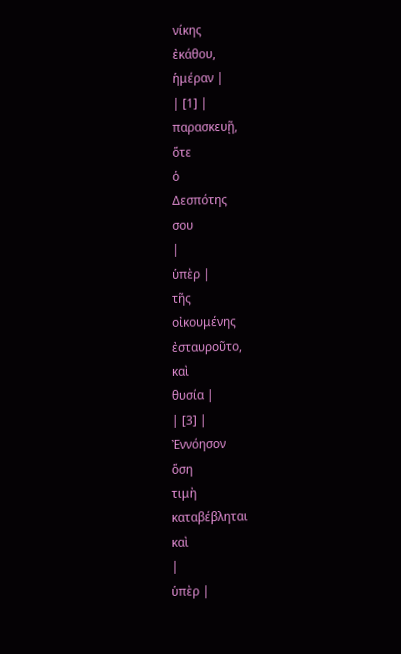νίκης
ἐκάθου,
ἡμέραν |
| [1] |
παρασκευῇ,
ὅτε
ὁ
Δεσπότης
σου
|
ὑπὲρ |
τῆς
οἰκουμένης
ἐσταυροῦτο,
καὶ
θυσία |
| [3] |
Ἐννόησον
ὅση
τιμὴ
καταβέβληται
καὶ
|
ὑπὲρ |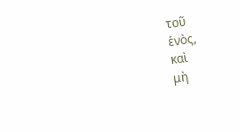τοῦ
ἑνὸς,
καὶ
μὴ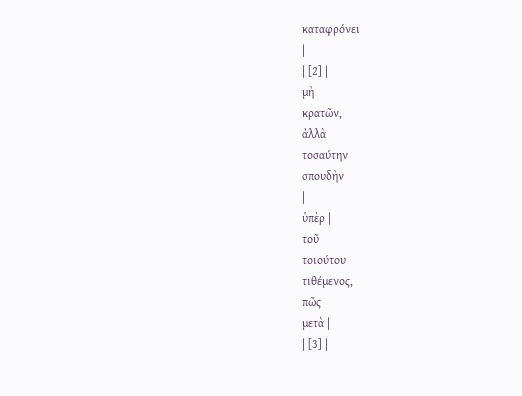καταφρόνει
|
| [2] |
μὴ
κρατῶν,
ἀλλὰ
τοσαύτην
σπουδὴν
|
ὑπὲρ |
τοῦ
τοιούτου
τιθέμενος,
πῶς
μετὰ |
| [3] |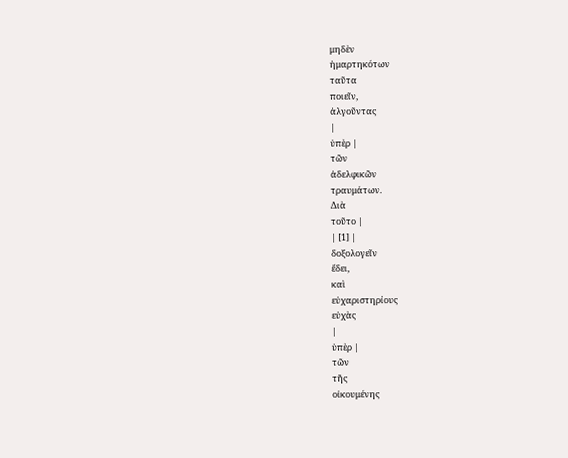μηδὲν
ἡμαρτηκότων
ταῦτα
ποιεῖν,
ἀλγοῦντας
|
ὑπὲρ |
τῶν
ἀδελφικῶν
τραυμάτων.
Διὰ
τοῦτο |
| [1] |
δοξολογεῖν
ἔδει,
καὶ
εὐχαριστηρίους
εὐχὰς
|
ὑπὲρ |
τῶν
τῆς
οἰκουμένης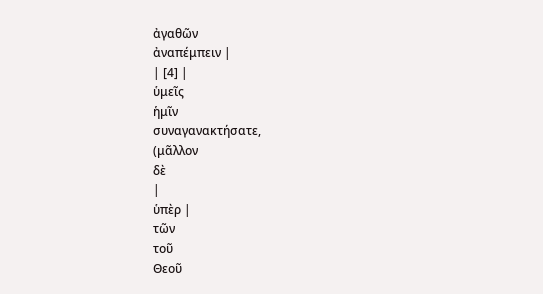ἀγαθῶν
ἀναπέμπειν |
| [4] |
ὑμεῖς
ἡμῖν
συναγανακτήσατε,
(μᾶλλον
δὲ
|
ὑπὲρ |
τῶν
τοῦ
Θεοῦ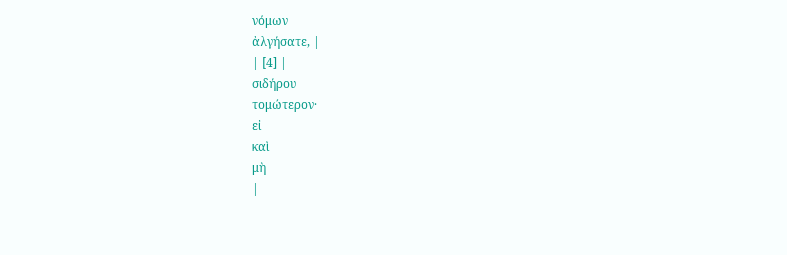νόμων
ἀλγήσατε, |
| [4] |
σιδήρου
τομώτερον·
εἰ
καὶ
μὴ
|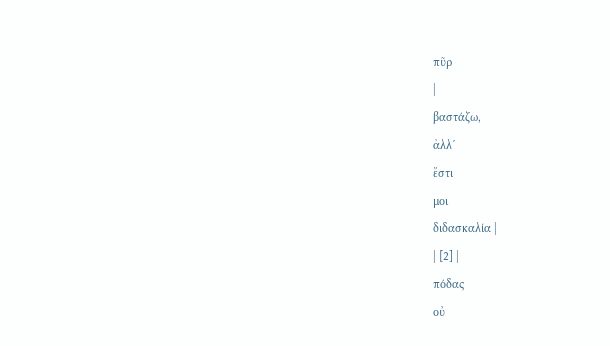πῦρ
|
βαστάζω,
ἀλλ´
ἔστι
μοι
διδασκαλία |
| [2] |
πόδας
οὐ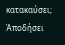κατακαύσει;
Ἀποδήσει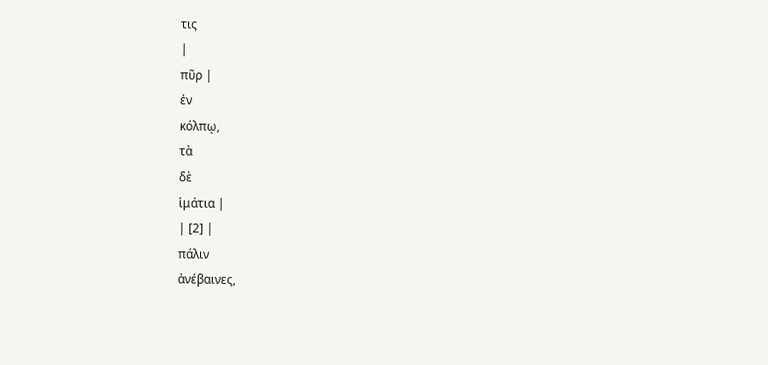τις
|
πῦρ |
ἐν
κόλπῳ,
τὰ
δὲ
ἱμάτια |
| [2] |
πάλιν
ἀνέβαινες,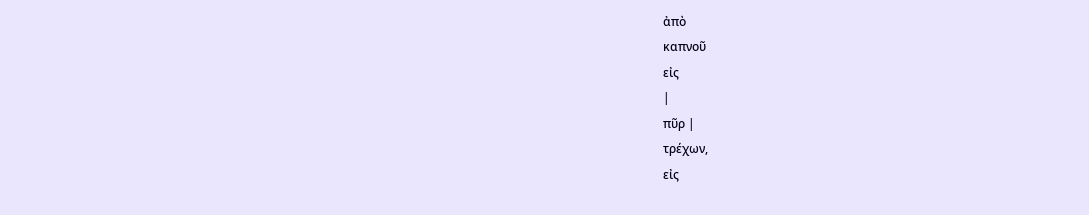ἀπὸ
καπνοῦ
εἰς
|
πῦρ |
τρέχων,
εἰς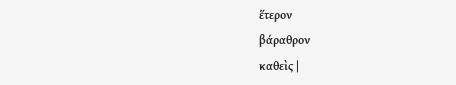ἕτερον
βάραθρον
καθεὶς |